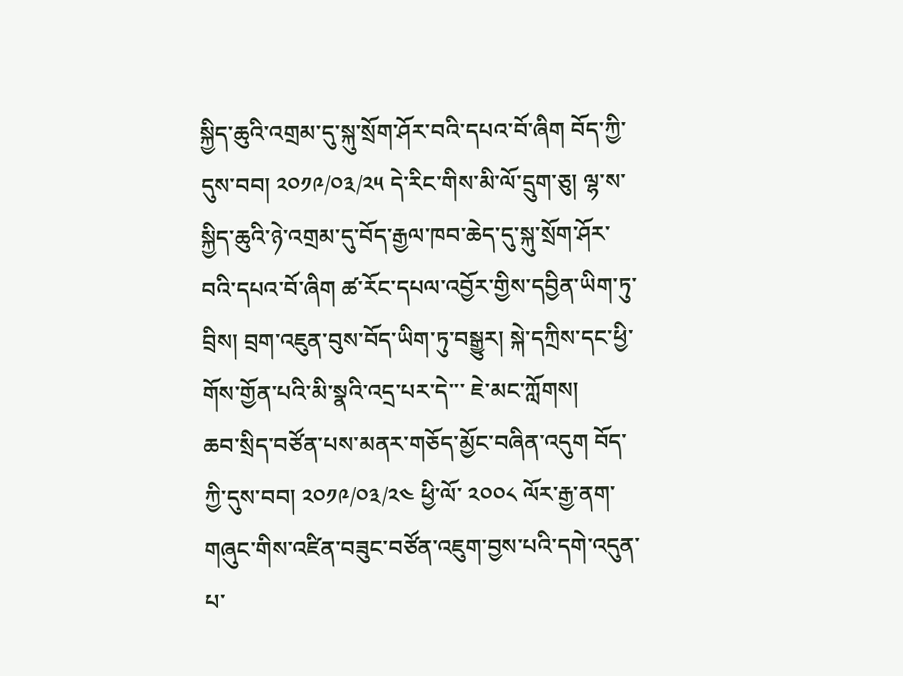སྐྱིད་ཆུའི་འགྲམ་དུ་སྐུ་སྲོག་ཤོར་བའི་དཔའ་བོ་ཞིག བོད་ཀྱི་དུས་བབ། ༢༠༡༩/༠༣/༢༥ དེ་རིང་གིས་མི་ལོ་དྲུག་ཅུ། ལྷ་ས་སྐྱིད་ཆུའི་ཉེ་འགྲམ་དུ་བོད་རྒྱལ་ཁབ་ཆེད་དུ་སྐུ་སྲོག་ཤོར་བའི་དཔའ་བོ་ཞིག ཚ་རོང་དཔལ་འབྱོར་གྱིས་དབྱིན་ཡིག་ཏུ་བྲིས། བྲག་འཇུན་བུས་བོད་ཡིག་ཏུ་བསྒྱུར། སྐེ་དཀྲིས་དང་ཕྱི་གོས་གྱོན་པའི་མི་སྣའི་འདྲ་པར་དེ་་་ ཇེ་མང་ཀློགས།
ཆབ་སྲིད་བཙོན་པས་མནར་གཅོད་མྱོང་བཞིན་འདུག བོད་ཀྱི་དུས་བབ། ༢༠༡༩/༠༣/༢༤ ཕྱི་ལོ་ ༢༠༠༨ ལོར་རྒྱ་ནག་གཞུང་གིས་འཛིན་བཟུང་བཙོན་འཇུག་བྱས་པའི་དགེ་འདུན་པ་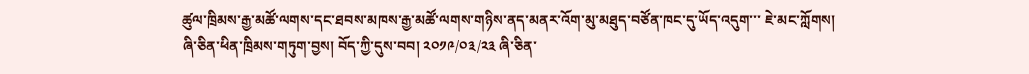ཚུལ་ཁྲིམས་རྒྱ་མཚོ་ལགས་དང་ཐབས་མཁས་རྒྱ་མཚོ་ལགས་གཉིས་ནད་མནར་འོག་མུ་མཐུད་བཙོན་ཁང་དུ་ཡོད་འདུག་་་ ཇེ་མང་ཀློགས།
ཞི་ཅིན་ཕིན་ཁྲིམས་གཏུག་བྱས། བོད་ཀྱི་དུས་བབ། ༢༠༡༩/༠༣/༢༣ ཞི་ཅིན་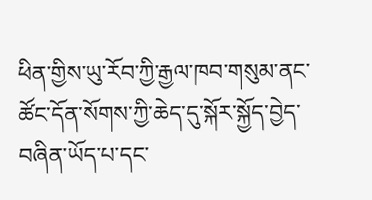ཕིན་གྱིས་ཡུ་རོབ་ཀྱི་རྒྱལ་ཁབ་གསུམ་ནང་ཚོང་དོན་སོགས་ཀྱི་ཆེད་དུ་སྐོར་སྐྱོད་བྱེད་བཞིན་ཡོད་པ་དང་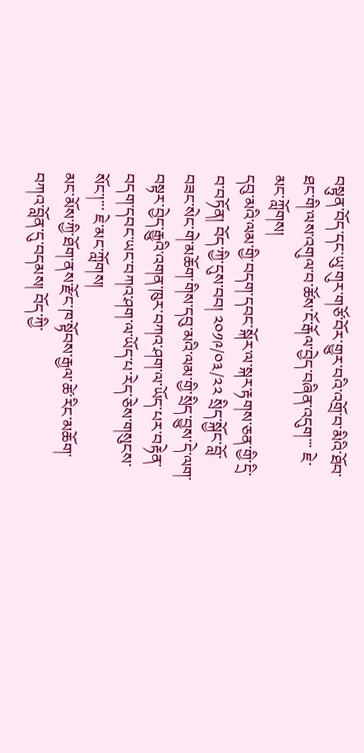བསྟུན་བོད་དང་ཡུ་གུར་གཙོ་བོར་གྱུར་བའི་འགྲོ་བ་མིའི་ཐོབ་ཐང་གི་ལས་འགུལ་བ་ཚོས་ངོ་རྒོལ་བྱེད་བཞིན་འདུག་་་ ཇེ་མང་ཀློགས།
དབུ་མའི་ལམ་གྱི་བདག་དབང་སྐོར་ལ་སྐར་རྟགས་ཅན་གྱི་དྲི་བ་བཏོན། བོད་ཀྱི་དུས་བབ། ༢༠༡༩/༠༣/༢༢ སྲིད་སྐྱོང་བློ་བཟང་སེང་གེ་མཆོག་གིས་དབུ་མའི་ལམ་གྱི་སྲིད་བྱུས་དེ་ལག་བསྟར་བྱེད་རྒྱུའི་འགན་ཁུར་བཀའ་ཤག་ལ་ཡོད་པར་བརྟེན་བདག་དབང་ཡང་བཀའ་ཤག་ལ་ཡོད་པ་རེད་ཅེས་གསུངས་སོང་།་་་ ཇེ་མང་ཀློགས།
མང་མོས་ཀྱི་ཐོག་ནས་རྫོང་ཁ་སྟོབས་རྒྱལ་ཚེ་རིང་མཆོག་བཀའ་བློན་དུ་བདམས། བོད་ཀྱི་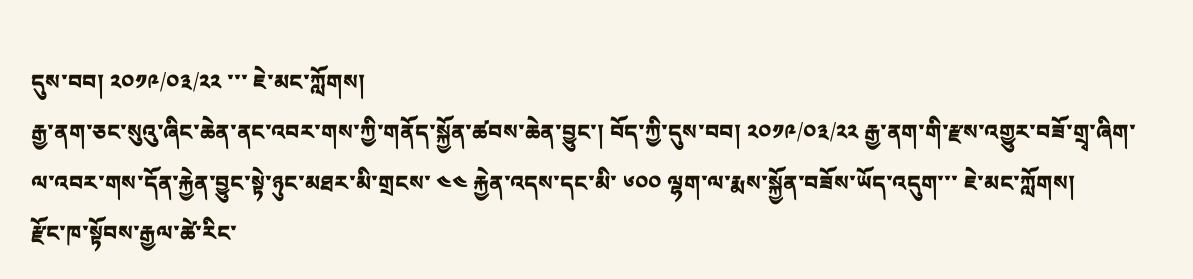དུས་བབ། ༢༠༡༩/༠༣/༢༢ ་་་ ཇེ་མང་ཀློགས།
རྒྱ་ནག་ཅང་སུའུ་ཞིང་ཆེན་ནང་འབར་གས་ཀྱི་གནོད་སྐྱོན་ཚབས་ཆེན་བྱུང་། བོད་ཀྱི་དུས་བབ། ༢༠༡༩/༠༣/༢༢ རྒྱ་ནག་གི་རྫས་འགྱུར་བཟོ་གྲྭ་ཞིག་ལ་འབར་གས་དོན་རྐྱེན་བྱུང་སྟེ་ཉུང་མཐར་མི་གྲངས་ ༤༤ རྐྱེན་འདས་དང་མི་ ༦༠༠ ལྷག་ལ་རྨས་སྐྱོན་བཟོས་ཡོད་འདུག་་་ ཇེ་མང་ཀློགས།
རྫོང་ཁ་སྟོབས་རྒྱལ་ཚེ་རིང་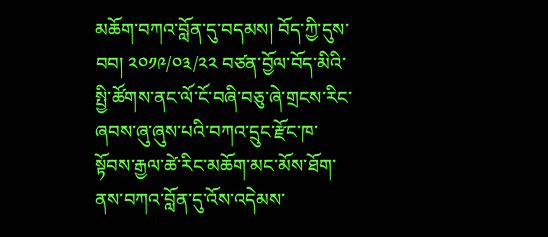མཆོག་བཀའ་བློན་དུ་བདམས། བོད་ཀྱི་དུས་བབ། ༢༠༡༩/༠༣/༢༢ བཙན་བྱོལ་བོད་མིའི་སྤྱི་ཚོགས་ནང་ལོ་ངོ་བཞི་བཅུ་ཞེ་གྲངས་རིང་ཞབས་ཞུ་ཞུས་པའི་བཀའ་དྲུང་རྫོང་ཁ་སྟོབས་རྒྱལ་ཚེ་རིང་མཆོག་མང་མོས་ཐོག་ནས་བཀའ་བློན་དུ་འོས་འདེམས་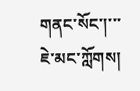གནང་སོང་།་་་ ཇེ་མང་ཀློགས།